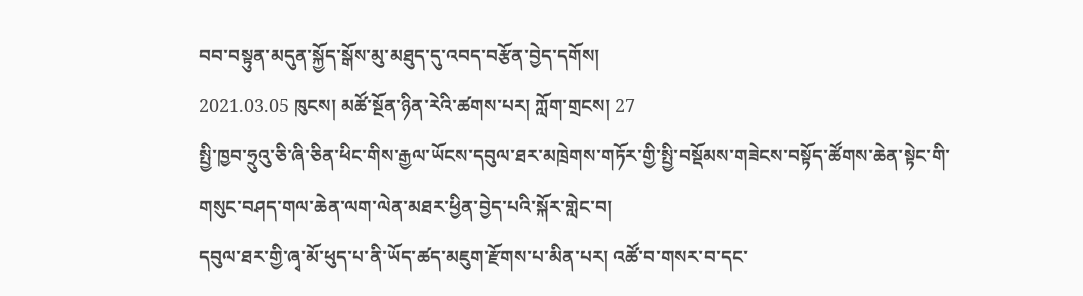བབ་བསྟུན་མདུན་སྐྱོད་སྒོས་མུ་མཐུད་དུ་འབད་བརྩོན་བྱེད་དགོས།
2021.03.05 ཁུངས། མཚོ་སྔོན་ཉིན་རེའི་ཚགས་པར། ཀློག་གྲངས། 27
སྤྱི་ཁྱབ་ཧྲུའུ་ཅི་ཞི་ཅིན་ཕིང་གིས་རྒྱལ་ཡོངས་དབུལ་ཐར་མཁྲེགས་གཏོར་གྱི་སྤྱི་བསྡོམས་གཟེངས་བསྟོད་ཚོགས་ཆེན་སྟེང་གི་གསུང་བཤད་གལ་ཆེན་ལག་ལེན་མཐར་ཕྱིན་བྱེད་པའི་སྐོར་གླེང་བ།
དབུལ་ཐར་གྱི་ཞྭ་མོ་ཕུད་པ་ནི་ཡོད་ཚད་མཇུག་རྫོགས་པ་མིན་པར། འཚོ་བ་གསར་བ་དང་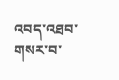འབད་འཐབ་གསར་བ་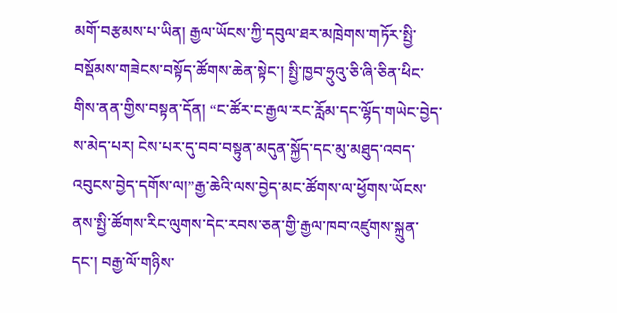མགོ་བརྩམས་པ་ཡིན། རྒྱལ་ཡོངས་ཀྱི་དབུལ་ཐར་མཁྲེགས་གཏོར་སྤྱི་བསྡོམས་གཟེངས་བསྟོད་ཚོགས་ཆེན་སྟེང་། སྤྱི་ཁྱབ་ཧྲུའུ་ཅི་ཞི་ཅིན་ཕིང་གིས་ནན་གྱིས་བསྟན་དོན། “ང་ཚོར་ང་རྒྱལ་རང་རློམ་དང་ལྷོད་གཡེང་བྱེད་ས་མེད་པར། ངེས་པར་དུ་བབ་བསྟུན་མདུན་སྐྱོད་དང་མུ་མཐུད་འབད་འབུངས་བྱེད་དགོས་ལ།”རྒྱ་ཆེའི་ལས་བྱེད་མང་ཚོགས་ལ་ཕྱོགས་ཡོངས་ནས་སྤྱི་ཚོགས་རིང་ལུགས་དེང་རབས་ཅན་གྱི་རྒྱལ་ཁབ་འཛུགས་སྐྲུན་དང་། བརྒྱ་ལོ་གཉིས་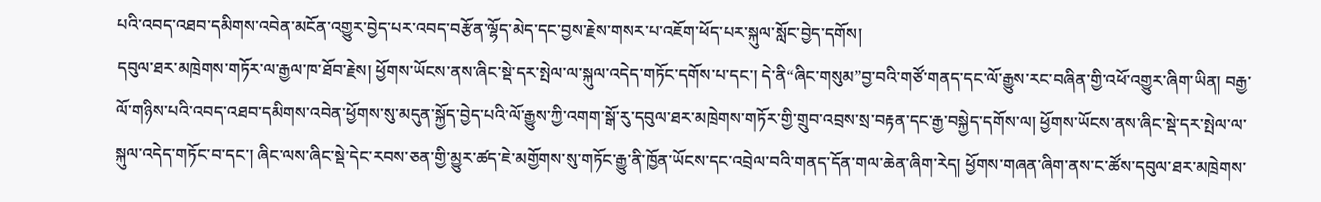པའི་འབད་འཐབ་དམིགས་འབེན་མངོན་འགྱུར་བྱེད་པར་འབད་བརྩོན་ལྷོད་མེད་དང་བྱས་རྗེས་གསར་པ་འཇོག་ཕོད་པར་སྐུལ་སློང་བྱེད་དགོས།
དབུལ་ཐར་མཁྲེགས་གཏོར་ལ་རྒྱལ་ཁ་ཐོབ་རྗེས། ཕྱོགས་ཡོངས་ནས་ཞིང་སྡེ་དར་སྤེལ་ལ་སྐུལ་འདེད་གཏོང་དགོས་པ་དང་། དེ་ནི“ཞིང་གསུམ”བྱ་བའི་གཙོ་གནད་དང་ལོ་རྒྱུས་རང་བཞིན་གྱི་འཕོ་འགྱུར་ཞིག་ཡིན། བརྒྱ་ལོ་གཉིས་པའི་འབད་འཐབ་དམིགས་འབེན་ཕྱོགས་སུ་མདུན་སྐྱོད་བྱེད་པའི་ལོ་རྒྱུས་ཀྱི་འགག་སྒོ་རུ་དབུལ་ཐར་མཁྲེགས་གཏོར་གྱི་གྲུབ་འབྲས་སྲ་བརྟན་དང་རྒྱ་བསྐྱེད་དགོས་ལ། ཕྱོགས་ཡོངས་ནས་ཞིང་སྡེ་དར་སྤེལ་ལ་སྐུལ་འདེད་གཏོང་བ་དང་། ཞིང་ལས་ཞིང་སྡེ་དེང་རབས་ཅན་གྱི་མྱུར་ཚད་ཇེ་མགྱོགས་སུ་གཏོང་རྒྱུ་ནི་ཁྱོན་ཡོངས་དང་འབྲེལ་བའི་གནད་དོན་གལ་ཆེན་ཞིག་རེད། ཕྱོགས་གཞན་ཞིག་ནས་ང་ཚོས་དབུལ་ཐར་མཁྲེགས་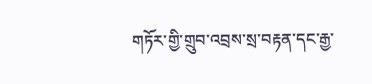གཏོར་གྱི་གྲུབ་འབྲས་སྲ་བརྟན་དང་རྒྱ་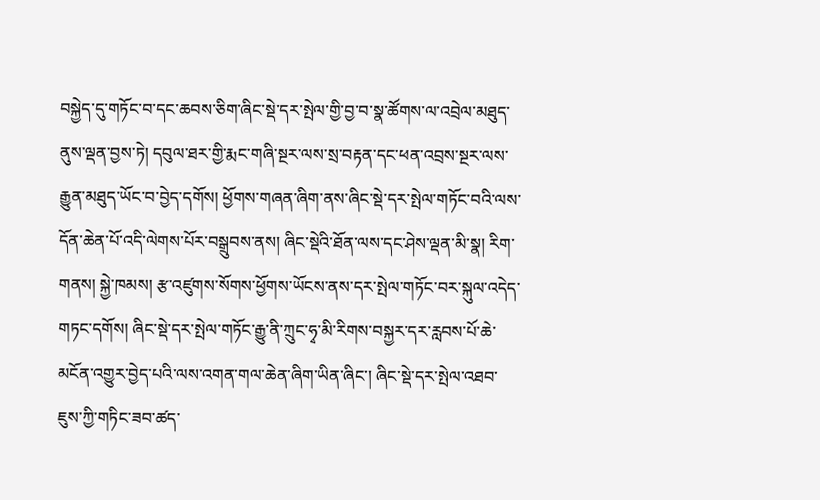བསྐྱེད་དུ་གཏོང་བ་དང་ཆབས་ཅིག་ཞིང་སྡེ་དར་སྤེལ་གྱི་བྱ་བ་སྣ་ཚོགས་ལ་འབྲེལ་མཐུད་ནུས་ལྡན་བྱས་ཏེ། དབུལ་ཐར་གྱི་རྨང་གཞི་སྔར་ལས་སྲ་བརྟན་དང་ཕན་འབྲས་སྔར་ལས་རྒྱུན་མཐུད་ཡོང་བ་བྱེད་དགོས། ཕྱོགས་གཞན་ཞིག་ནས་ཞིང་སྡེ་དར་སྤེལ་གཏོང་བའི་ལས་དོན་ཆེན་པོ་འདི་ལེགས་པོར་བསྒྲུབས་ནས། ཞིང་སྡེའི་ཐོན་ལས་དང་ཤེས་ལྡན་མི་སྣ། རིག་གནས། སྐྱེ་ཁམས། རྩ་འཛུགས་སོགས་ཕྱོགས་ཡོངས་ནས་དར་སྤེལ་གཏོང་བར་སྐུལ་འདེད་གཏང་དགོས། ཞིང་སྡེ་དར་སྤེལ་གཏོང་རྒྱུ་ནི་ཀྲུང་ཧྭ་མི་རིགས་བསྐྱར་དར་རླབས་པོ་ཆེ་མངོན་འགྱུར་བྱེད་པའི་ལས་འགན་གལ་ཆེན་ཞིག་ཡིན་ཞིང་། ཞིང་སྡེ་དར་སྤེལ་འཐབ་ཇུས་ཀྱི་གཏིང་ཟབ་ཚད་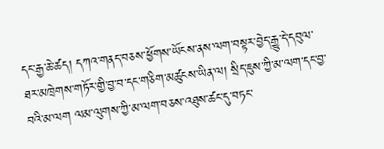དང་རྒྱ་ཆེ་ཚད། དཀའ་གནད་བཅས་ཕྱོགས་ཡོངས་ནས་ལག་བསྟར་བྱེད་རྒྱུ་དེ་དབུལ་ཐར་མཁྲེགས་གཏོར་གྱི་བྱ་བ་དང་གཅིག་མཚུངས་ཡིན་ལ། སྲིད་ཇུས་ཀྱི་མ་ལག་དང་བྱ་བའི་མ་ལག ལམ་ལུགས་ཀྱི་མ་ལག་བཅས་འཐུས་ཚང་དུ་བཏང་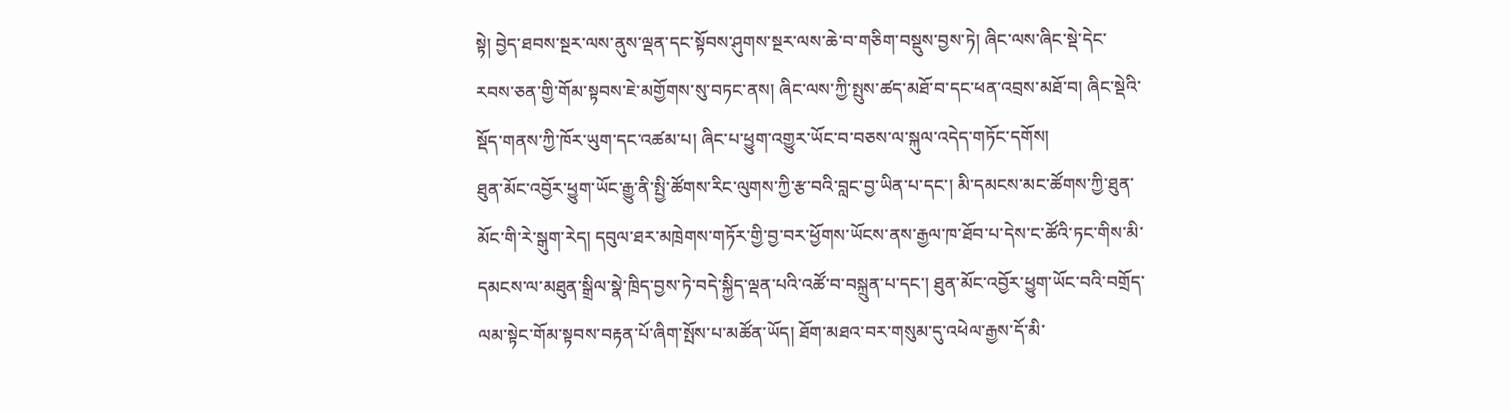སྟེ། བྱེད་ཐབས་སྔར་ལས་ནུས་ལྡན་དང་སྟོབས་ཤུགས་སྔར་ལས་ཆེ་བ་གཅིག་བསྡུས་བྱས་ཏེ། ཞིང་ལས་ཞིང་སྡེ་དེང་རབས་ཅན་གྱི་གོམ་སྟབས་ཇེ་མགྱོགས་སུ་བཏང་ནས། ཞིང་ལས་ཀྱི་སྤུས་ཚད་མཐོ་བ་དང་ཕན་འབྲས་མཐོ་བ། ཞིང་སྡེའི་སྡོད་གནས་ཀྱི་ཁོར་ཡུག་དང་འཚམ་པ། ཞིང་པ་ཕྱུག་འགྱུར་ཡོང་བ་བཅས་ལ་སྐུལ་འདེད་གཏོང་དགོས།
ཐུན་མོང་འབྱོར་ཕྱུག་ཡོང་རྒྱུ་ནི་སྤྱི་ཚོགས་རིང་ལུགས་ཀྱི་རྩ་བའི་བླང་བྱ་ཡིན་པ་དང་། མི་དམངས་མང་ཚོགས་ཀྱི་ཐུན་མོང་གི་རེ་སྒུག་རེད། དབུལ་ཐར་མཁྲེགས་གཏོར་གྱི་བྱ་བར་ཕྱོགས་ཡོངས་ནས་རྒྱལ་ཁ་ཐོབ་པ་དེས་ང་ཚོའི་ཏང་གིས་མི་དམངས་ལ་མཐུན་སྒྲིལ་སྣེ་ཁྲིད་བྱས་ཏེ་བདེ་སྐྱིད་ལྡན་པའི་འཚོ་བ་བསྐྲུན་པ་དང་། ཐུན་མོང་འབྱོར་ཕྱུག་ཡོང་བའི་བགྲོད་ལམ་སྟེང་གོམ་སྟབས་བརྟན་པོ་ཞིག་སྤོས་པ་མཚོན་ཡོད། ཐོག་མཐའ་བར་གསུམ་དུ་འཕེལ་རྒྱས་དོ་མི་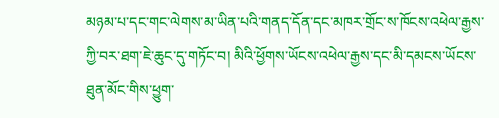མཉམ་པ་དང་གང་ལེགས་མ་ཡིན་པའི་གནད་དོན་དང་མཁར་གྲོང་ས་ཁོངས་འཕེལ་རྒྱས་ཀྱི་བར་ཐག་ཇེ་ཆུང་དུ་གཏོང་བ། མིའི་ཕྱོགས་ཡོངས་འཕེལ་རྒྱས་དང་མི་དམངས་ཡོངས་ཐུན་མོང་གིས་ཕྱུག་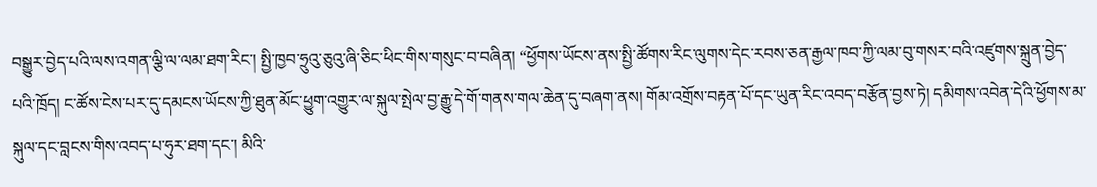བསྒྱུར་བྱེད་པའི་ལས་འགན་ལྕི་ལ་ལམ་ཐག་རིང་། སྤྱི་ཁྱབ་ཧྲུའུ་ཅུའུ་ཞི་ཅིང་ཕིང་གིས་གསུང་བ་བཞིན། “ཕྱོགས་ཡོངས་ནས་སྤྱི་ཚོགས་རིང་ལུགས་དེང་རབས་ཅན་རྒྱལ་ཁབ་ཀྱི་ལམ་བུ་གསར་བའི་འཛུགས་སྐྲུན་བྱེད་པའི་ཁྲོད། ང་ཚོས་ངེས་པར་དུ་དམངས་ཡོངས་ཀྱི་ཐུན་མོང་ཕྱུག་འགྱུར་ལ་སྐུལ་སྤེལ་བྱ་རྒྱུ་དེ་གོ་གནས་གལ་ཆེན་དུ་བཞག་ནས། གོམ་འགྲོས་བརྟན་པོ་དང་ཡུན་རིང་འབད་བརྩོན་བྱས་ཏེ། དམིགས་འབེན་དེའི་ཕྱོགས་མ་སྐུལ་དང་བླངས་གིས་འབད་པ་ཧུར་ཐག་དང་། མིའི་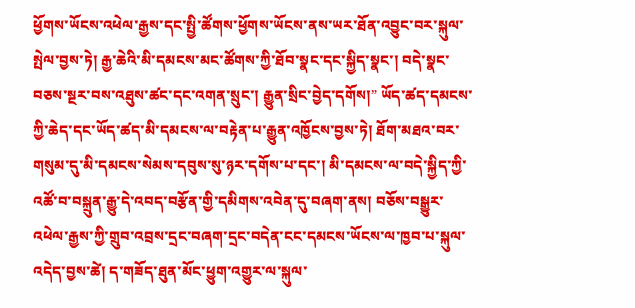ཕྱོགས་ཡོངས་འཕེལ་རྒྱས་དང་སྤྱི་ཚོགས་ཕྱོགས་ཡོངས་ནས་ཡར་ཐོན་འབྱུང་བར་སྐུལ་སྤེལ་བྱས་ཏེ། རྒྱ་ཆེའི་མི་དམངས་མང་ཚོགས་ཀྱི་ཐོབ་སྣང་དང་སྐྱིད་སྣང་། བདེ་སྣང་བཅས་སྔར་བས་འཐུས་ཚང་དང་འགན་སྲུང་། རྒྱུན་སྲིང་བྱེད་དགོས།” ཡོད་ཚད་དམངས་ཀྱི་ཆེད་དང་ཡོད་ཚད་མི་དམངས་ལ་བརྟེན་པ་རྒྱུན་འཁྱོངས་བྱས་ཏེ། ཐོག་མཐའ་བར་གསུམ་དུ་མི་དམངས་སེམས་དབུས་སུ་ཉར་དགོས་པ་དང་། མི་དམངས་ལ་བདེ་སྐྱིད་ཀྱི་འཚོ་བ་བསྐྲུན་རྒྱུ་དེ་འབད་བརྩོན་གྱི་དམིགས་འབེན་དུ་བཞག་ནས། བཅོས་བསྒྱུར་འཕེལ་རྒྱས་ཀྱི་གྲུབ་འབྲས་དྲང་བཞག་དྲང་བདེན་ངང་དམངས་ཡོངས་ལ་ཁྱབ་པ་སྐུལ་འདེད་བྱས་ཚེ། ད་གཟོད་ཐུན་མོང་ཕྱུག་འགྱུར་ལ་སྐུལ་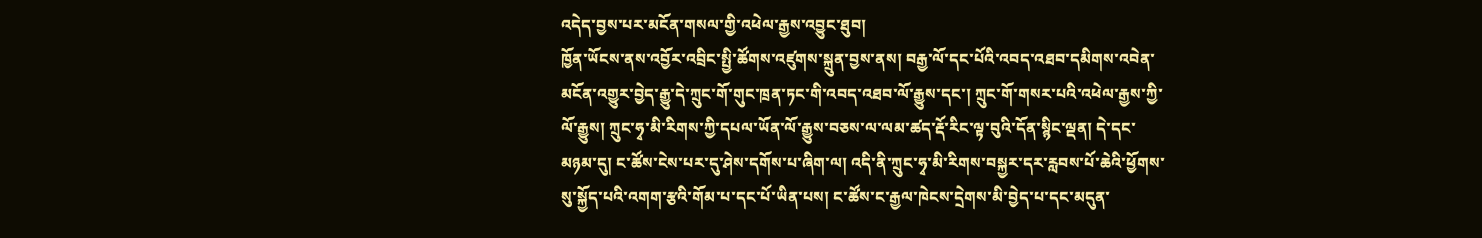འདེད་བྱས་པར་མངོན་གསལ་གྱི་འཕེལ་རྒྱས་འབྱུང་ཐུབ།
ཁྱོན་ཡོངས་ནས་འབྱོར་འབྲིང་སྤྱི་ཚོགས་འཛུགས་སྐྲུན་བྱས་ནས། བརྒྱ་ལོ་དང་པོའི་འབད་འཐབ་དམིགས་འབེན་མངོན་འགྱུར་བྱེད་རྒྱུ་དེ་ཀྲུང་གོ་གུང་ཁྲན་ཏང་གི་འབད་འཐབ་ལོ་རྒྱུས་དང་། ཀྲུང་གོ་གསར་པའི་འཕེལ་རྒྱས་ཀྱི་ལོ་རྒྱུས། ཀྲུང་ཧྭ་མི་རིགས་ཀྱི་དཔལ་ཡོན་ལོ་རྒྱུས་བཅས་ལ་ལམ་ཚད་རྡོ་རིང་ལྟ་བུའི་དོན་སྙིང་ལྡན། དེ་དང་མཉམ་དུ། ང་ཚོས་ངེས་པར་དུ་ཤེས་དགོས་པ་ཞིག་ལ། འདི་ནི་ཀྲུང་ཧྭ་མི་རིགས་བསྐྱར་དར་རླབས་པོ་ཆེའི་ཕྱོགས་སུ་སྐྱོད་པའི་འགག་རྩའི་གོམ་པ་དང་པོ་ཡིན་པས། ང་ཚོས་ང་རྒྱལ་ཁེངས་དྲེགས་མི་བྱེད་པ་དང་མདུན་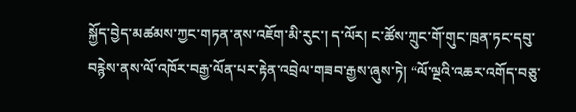སྐྱོད་བྱེད་མཚམས་ཀྱང་གཏན་ནས་འཇོག་མི་རུང་། ད་ལོར། ང་ཚོས་ཀྲུང་གོ་གུང་ཁྲན་ཏང་དབུ་བརྙེས་ནས་ལོ་འཁོར་བརྒྱ་ལོན་པར་རྟེན་འབྲེལ་གཟབ་རྒྱས་ཞུས་ཏེ། “ལོ་ལྔའི་འཆར་འགོད་བཅུ་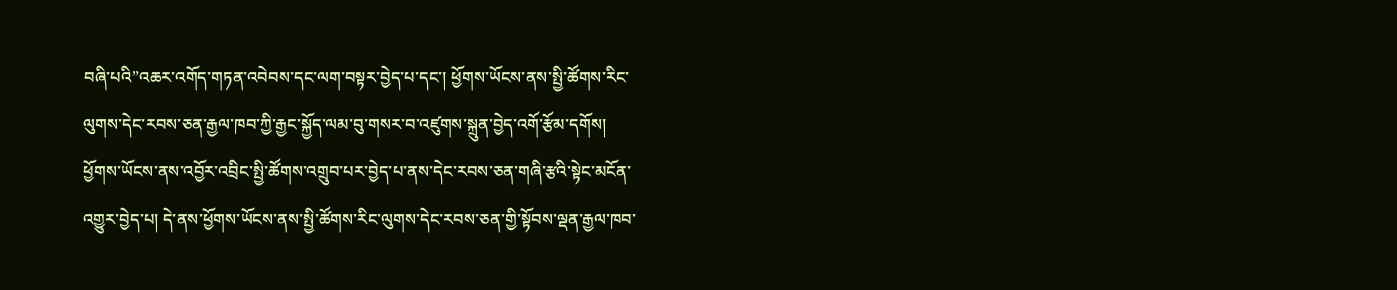བཞི་པའི”འཆར་འགོད་གཏན་འབེབས་དང་ལག་བསྟར་བྱེད་པ་དང་། ཕྱོགས་ཡོངས་ནས་སྤྱི་ཚོགས་རིང་ལུགས་དེང་རབས་ཅན་རྒྱལ་ཁབ་ཀྱི་རྒྱང་སྐྱོད་ལམ་བུ་གསར་བ་འཛུགས་སྐྲུན་བྱེད་འགོ་རྩོམ་དགོས། ཕྱོགས་ཡོངས་ནས་འབྱོར་འབྲིང་སྤྱི་ཚོགས་འགྲུབ་པར་བྱེད་པ་ནས་དེང་རབས་ཅན་གཞི་རྩའི་སྟེང་མངོན་འགྱུར་བྱེད་པ། དེ་ནས་ཕྱོགས་ཡོངས་ནས་སྤྱི་ཚོགས་རིང་ལུགས་དེང་རབས་ཅན་གྱི་སྟོབས་ལྡན་རྒྱལ་ཁབ་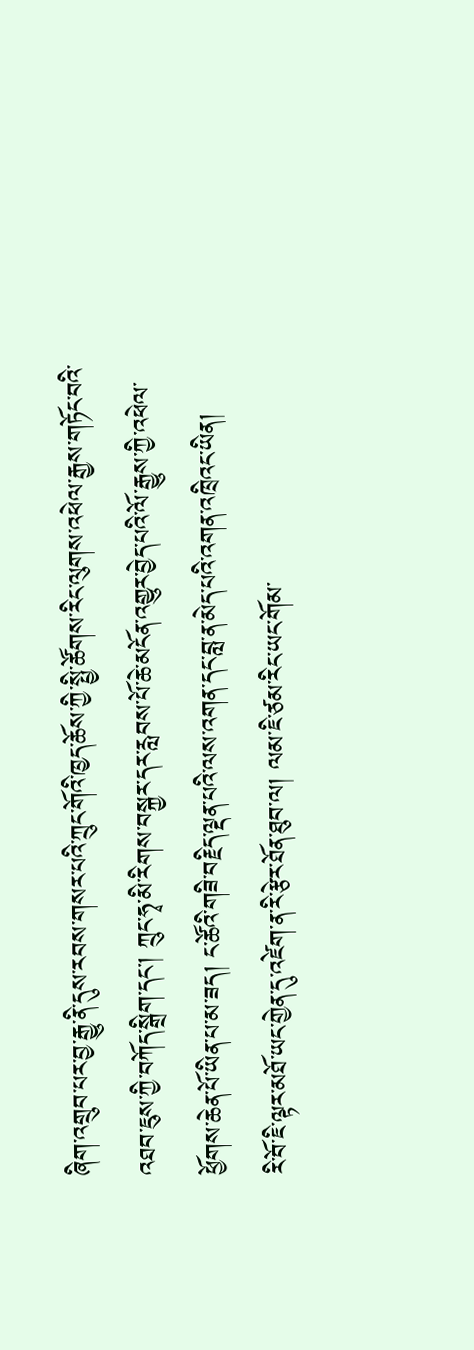ཞིག་འགྲུབ་པར་བྱ་རྒྱུ་ནི་དུས་རབས་གསར་པའི་ཀྲུང་གོའི་ཁྱད་ཆོས་ཀྱི་སྤྱི་ཚོགས་རིང་ལུགས་འཕེལ་རྒྱས་གཏོང་བའི་འཐབ་ཇུས་ཀྱི་བཀོད་སྒྲིག་དང་། ཀྲུང་ཧྭ་མི་རིགས་བསྐྱར་དར་རླབས་པོ་ཆེ་མངོན་འགྱུར་བྱེད་པའི་ལོ་རྒྱུས་ཀྱི་འཕེལ་ཕྱོགས་ཆེན་པོ་ཡིན་པ་མ་ཟད། ང་ཚོའི་གཟི་བརྗིད་ལྡན་པའི་ལས་འགན་དང་བླ་ན་མེད་པའི་འགན་འཁྲིའང་ཡིན།
རི་བོ་ཇི་ལྟར་མཐོ་ཡང་གྱེན་དུ་འཛེག་ན་རི་རྩེར་ཐོན་ཐུབ་ལ། ལམ་ཇི་ཙམ་རིང་ཡང་གོམ་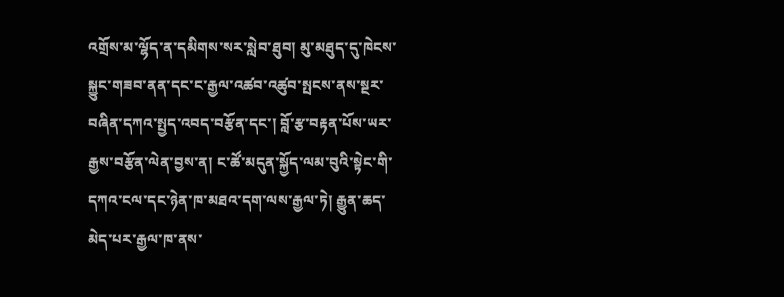འགྲོས་མ་ལྷོད་ན་དམིགས་སར་སླེབ་ཐུབ། མུ་མཐུད་དུ་ཁེངས་སྐྱུང་གཟབ་ནན་དང་ང་རྒྱལ་འཚབ་འཚུབ་སྤངས་ནས་སྔར་བཞིན་དཀའ་སྤྱད་འབད་བརྩོན་དང་། བློ་རྩ་བརྟན་པོས་ཡར་རྒྱས་བརྩོན་ལེན་བྱས་ན། ང་ཚོ་མདུན་སྐྱོད་ལམ་བུའི་སྟེང་གི་དཀའ་ངལ་དང་ཉེན་ཁ་མཐའ་དག་ལས་རྒྱལ་ཏེ། རྒྱུན་ཆད་མེད་པར་རྒྱལ་ཁ་ནས་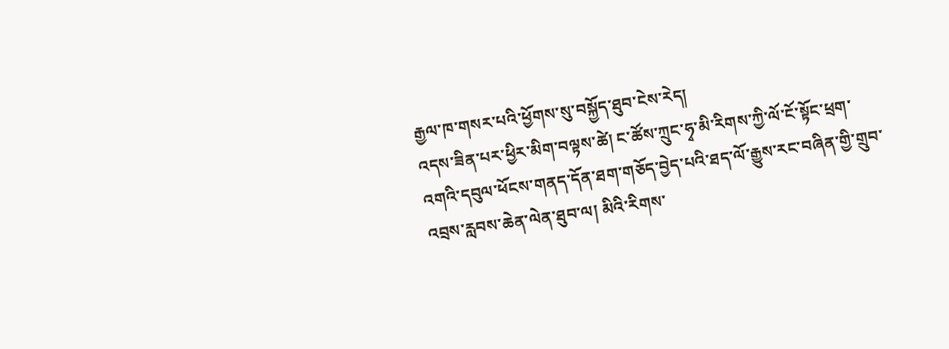རྒྱལ་ཁ་གསར་པའི་ཕྱོགས་སུ་བསྐྱོད་ཐུབ་ངེས་རེད།
འདས་ཟིན་པར་ཕྱིར་མིག་བལྟས་ཚེ། ང་ཚོས་ཀྲུང་ཧྭ་མི་རིགས་ཀྱི་ལོ་ངོ་སྟོང་ཕྲག་འགའི་དབུལ་ཕོངས་གནད་དོན་ཐག་གཅོད་བྱེད་པའི་ཐད་ལོ་རྒྱུས་རང་བཞིན་གྱི་གྲུབ་འབྲས་རླབས་ཆེན་ལེན་ཐུབ་ལ། མིའི་རིགས་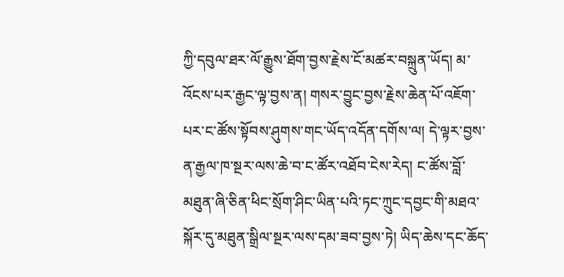ཀྱི་དབུལ་ཐར་ལོ་རྒྱུས་ཐོག་བྱས་རྗེས་ངོ་མཚར་བསྐྲུན་ཡོད། མ་འོངས་པར་རྒྱང་ལྟ་བྱས་ན། གསར་བྱུང་བྱས་རྗེས་ཆེན་པོ་འཇོག་པར་ང་ཚོས་སྟོབས་ཤུགས་གང་ཡོད་འདོན་དགོས་ལ། དེ་ལྟར་བྱས་ན་རྒྱལ་ཁ་སྔར་ལས་ཆེ་བ་ང་ཚོར་འཐོབ་ངེས་རེད། ང་ཚོས་བློ་མཐུན་ཞི་ཅིན་ཕིང་སྲོག་ཤིང་ཡིན་པའི་ཏང་ཀྲུང་དབྱང་གི་མཐའ་སྐོར་དུ་མཐུན་སྒྲིལ་སྔར་ལས་དམ་ཟབ་བྱས་ཏེ། ཡིད་ཆེས་དང་ཆོད་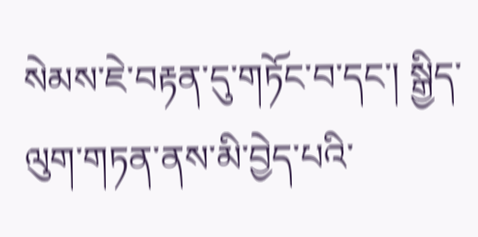སེམས་ཇེ་བརྟན་དུ་གཏོང་བ་དང་། སྒྱིད་ལུག་གཏན་ནས་མི་བྱེད་པའི་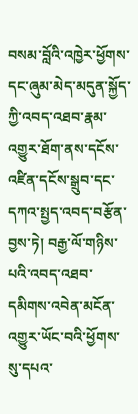བསམ་བློའི་འཁྱེར་ཕྱོགས་དང་ཞུམ་མེད་མདུན་སྐྱོད་ཀྱི་འབད་འཐབ་རྣམ་འགྱུར་ཐོག་ནས་དངོས་འཛིན་དངོས་སྒྲུབ་དང་དཀའ་སྤྱད་འབད་བརྩོན་བྱས་ཏེ། བརྒྱ་ལོ་གཉིས་པའི་འབད་འཐབ་དམིགས་འབེན་མངོན་འགྱུར་ཡོང་བའི་ཕྱོགས་སུ་དཔའ་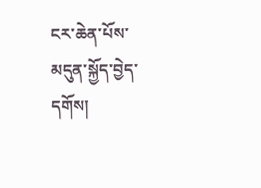ངར་ཆེན་པོས་མདུན་སྐྱོད་བྱེད་དགོས།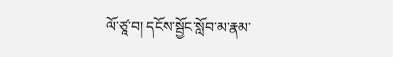ལོ་ཙཱ་བ། དངོས་སྦྱོང་སློབ་མ་རྣམ་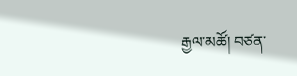རྒྱལ་མཚོ། བཙན་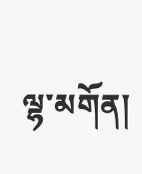ལྷ་མགོན།